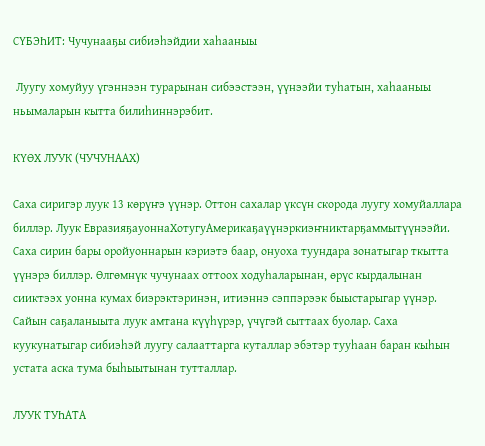СҮБЭҺИТ: Чучунааҕы сибиэһэйдии хаһааныы

 Луугу хомуйуу үгэннээн турарынан сибээстээн, үүнээйи туһатын, хаһааныы ньымаларын кытта билиһиннэрэбит.

КҮӨХ ЛУУК (ЧУЧУНААХ)

Саха сиригэр луук 13 көрүҥэ үүнэр. Оттон сахалар үксүн скорода луугу хомуйаллара биллэр. Луук ЕвразияҕауоннаХотугуАмерикаҕаүүнэркиэҥниктарҕаммытүүнээйи. Саха сирин бары оройуоннарын кэриэтэ баар, онуоха туундара зонатыгар ткытта үүнэрэ биллэр. Өлгөмнүк чучунаах оттоох ходуһаларынан, өрүс кырдалынан сииктээх уонна кумах биэрэктэринэн, итиэннэ сэппэрээк быыстарыгар үүнэр. Сайын саҕаланыыта луук амтана күүһүрэр, үчүгэй сыттаах буолар. Саха куукунатыгар сибиэһэй луугу салааттарга куталлар эбэтэр тууһаан баран кыһын устата аска тума быһыытынан тутталлар.

ЛУУК ТУҺАТА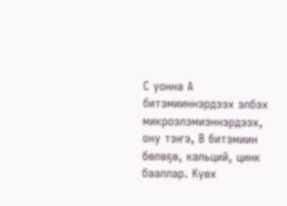С уонна А битэмииннэрдээх элбэх микроэлэмиэннэрдээх, ону тэҥэ, В битэмиин бөлөҕө, кальций, цинк бааллар. Күөх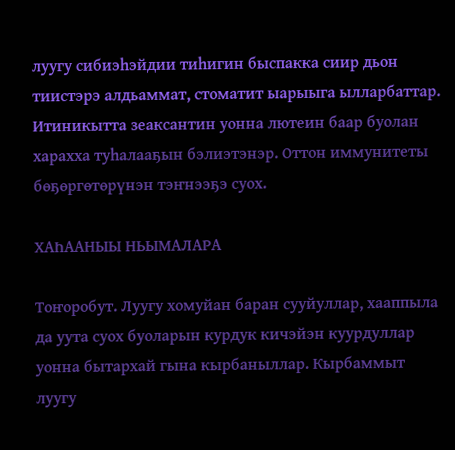луугу сибиэһэйдии тиһигин быспакка сиир дьон тиистэрэ алдьаммат, стоматит ыарыыга ылларбаттар. Итиникытта зеаксантин уонна лютеин баар буолан харахха туһалааҕын бэлиэтэнэр. Оттон иммунитеты бөҕөргөтөрүнэн тэҥнээҕэ суох.

ХАҺААНЫЫ НЬЫМАЛАРА

Тоҥоробут. Луугу хомуйан баран сууйуллар, хааппыла да уута суох буоларын курдук кичэйэн куурдуллар уонна бытархай гына кырбаныллар. Кырбаммыт луугу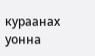кураанах уонна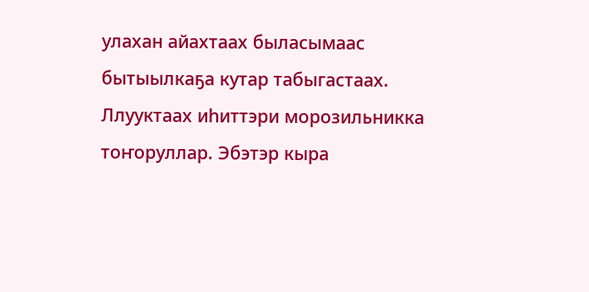улахан айахтаах быласымаас бытыылкаҕа кутар табыгастаах.  Ллууктаах иһиттэри морозильникка тоҥоруллар. Эбэтэр кыра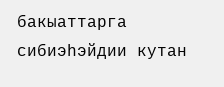бакыаттарга сибиэһэйдии кутан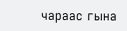чараас гына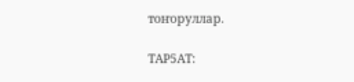тоҥоруллар.

ТАР5АТ: